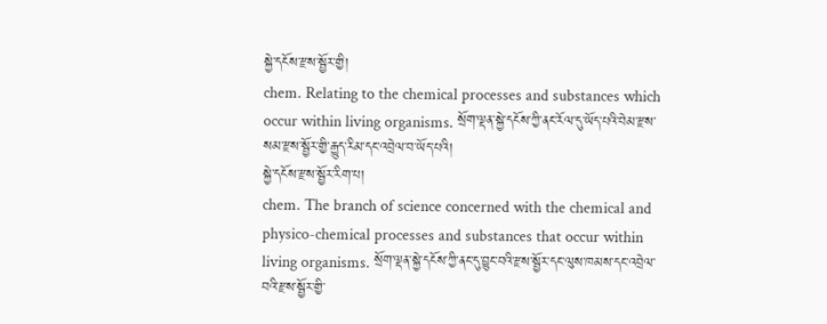སྐྱེ་དངོས་རྫས་སྦྱོར་གྱི།
chem. Relating to the chemical processes and substances which occur within living organisms. སྲོག་ལྡན་སྐྱེ་དངོས་ཀྱི་ནང་རོལ་དུ་ཡོད་པའི་བེམ་རྫས་སམ་རྫས་སྦྱོར་གྱི་རྒྱུད་རིམ་དང་འབྲེལ་བ་ཡོད་པའི།
སྐྱེ་དངོས་རྫས་སྦྱོར་རིག་པ།
chem. The branch of science concerned with the chemical and physico-chemical processes and substances that occur within living organisms. སྲོག་ལྡན་སྐྱེ་དངོས་ཀྱི་ནང་དུ་བྱུང་བའི་རྫས་སྦྱོར་དང་ལུས་ཁམས་དང་འབྲེལ་བའི་རྫས་སྦྱོར་གྱི་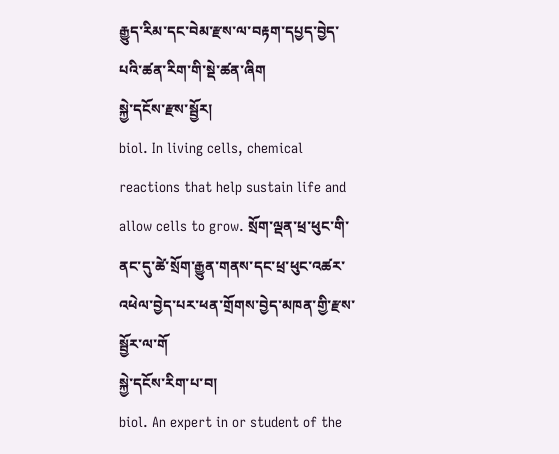རྒྱུད་རིམ་དང་བེམ་རྫས་ལ་བརྟག་དཔྱད་བྱེད་པའི་ཚན་རིག་གི་སྡེ་ཚན་ཞིག
སྐྱེ་དངོས་རྫས་སྦྱོར།
biol. In living cells, chemical reactions that help sustain life and allow cells to grow. སྲོག་ལྡན་ཕྲ་ཕུང་གི་ནང་དུ་ཚེ་སྲོག་རྒྱུན་གནས་དང་ཕྲ་ཕུང་འཚར་འཕེལ་བྱེད་པར་ཕན་གྲོགས་བྱེད་མཁན་གྱི་རྫས་སྦྱོར་ལ་གོ
སྐྱེ་དངོས་རིག་པ་བ།
biol. An expert in or student of the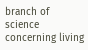branch of science concerning living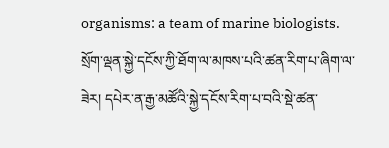organisms: a team of marine biologists. སྲོག་ལྡན་སྐྱེ་དངོས་ཀྱི་ཐོག་ལ་མཁས་པའི་ཚན་རིག་པ་ཞིག་ལ་ཟེར། དཔེར་ན་རྒྱ་མཚོའི་སྐྱེ་དངོས་རིག་པ་བའི་སྡེ་ཚན་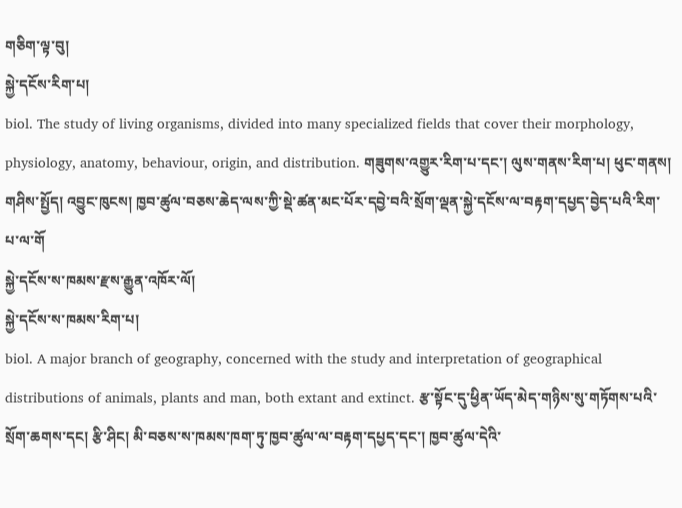གཅིག་ལྟ་བུ།
སྐྱེ་དངོས་རིག་པ།
biol. The study of living organisms, divided into many specialized fields that cover their morphology, physiology, anatomy, behaviour, origin, and distribution. གཟུགས་འགྱུར་རིག་པ་དང་། ལུས་གནས་རིག་པ། ཕུང་གནས། གཤིས་སྤྱོད། འབྱུང་ཁུངས། ཁྱབ་ཚུལ་བཅས་ཆེད་ལས་ཀྱི་སྡེ་ཚན་མང་པོར་དབྱེ་བའི་སྲོག་ལྡན་སྐྱེ་དངོས་ལ་བརྟག་དཔྱད་བྱེད་པའི་རིག་པ་ལ་གོ
སྐྱེ་དངོས་ས་ཁམས་རྫས་རྒྱུན་འཁོར་ལོ།
སྐྱེ་དངོས་ས་ཁམས་རིག་པ།
biol. A major branch of geography, concerned with the study and interpretation of geographical distributions of animals, plants and man, both extant and extinct. རྩ་སྟོང་དུ་ཕྱིན་ཡོད་མེད་གཉིས་སུ་གཏོགས་པའི་སྲོག་ཆགས་དང། རྩི་ཤིང། མི་བཅས་ས་ཁམས་ཁག་ཏུ་ཁྱབ་ཚུལ་ལ་བརྟག་དཔྱད་དང་། ཁྱབ་ཚུལ་དེའི་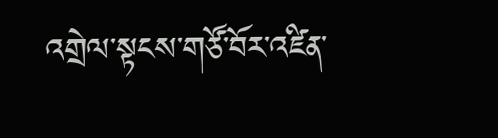འགྲེལ་སྟངས་གཙོ་བོར་འཛིན་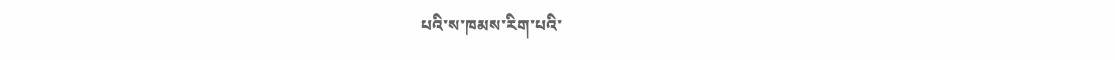པའི་ས་ཁམས་རིག་པའི་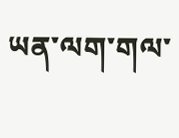ཡན་ལག་གལ་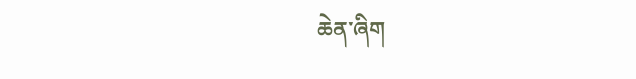ཆེན་ཞིག